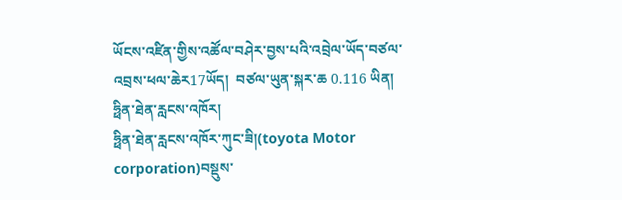ཡོངས་འཛིན་གྱིས་འཚོལ་བཤེར་བྱས་པའི་འབྲེལ་ཡོད་བཙལ་འབྲས་ཕལ་ཆེར17ཡོད།  བཙལ་ཡུན་སྐར་ཆ 0.116 ཡིན།
ཧྥིན་ཐེན་རླངས་འཁོར།
ཧྥིན་ཐེན་རླངས་འཁོར་ཀུང་ཟི།(toyota Motor corporation)བསྡུས་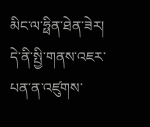མིང་ལ་ཧྥིན་ཐེན་ཟེར། དེ་ནི་སྤྱི་གནས་འཇར་པན་ན་འཛུགས་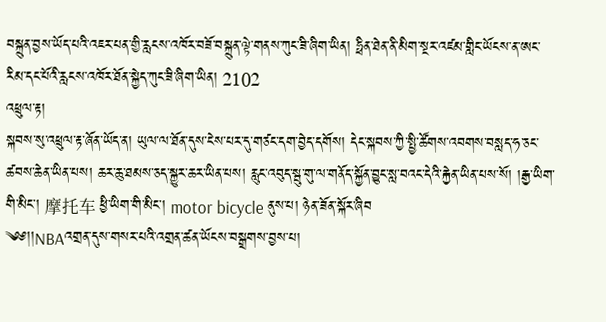བསྐྲུན་བྱས་ཡོད་པའི་འཇར་པན་གྱི་རླངས་འཁོར་བཟོ་བསྐྲུན་ལྟེ་གནས་ཀུང་ཟི་ཞིག་ཡིན། ཧྥིན་ཐེན་ནི་མིག་སྔར་འཛམ་གླིང་ཡོངས་ན་ཨང་རིམ་དང་པོའི་རླངས་འཁོར་ཐོན་སྐྱེད་ཀུང་ཟི་ཞིག་ཡིན། 2102
འཕྲུལ་རྟ།
སྐབས་སུ་འཕྲུལ་རྟ་ཞོན་ཡོད་ན། ཡུལ་ལ་ཐོན་དུས་ངེས་པར་དུ་གཙང་དག་བྱེད་དགོས། དེང་སྐབས་ཀྱི་སྤྱི་ཚོགས་འབགས་བསླད་ཧ་ཅང་ཚབས་ཆེན་ཡིན་པས། ཆར་ཆུ་ཐམས་ཅད་སྐྱུར་ཆར་ཡིན་པས། རླུང་འབུད་སྦུ་གུ་ལ་གནོད་སྐྱོན་བྱུང་སླ་བའང་དེའི་རྐྱེན་ཡིན་པས་སོ། །རྒྱ་ཡིག་གི་མིང་། 摩托车 ཕྱི་ཡིག་གི་མིང་། motor bicycle ནུས་པ། ཉེན་ཟོན་སྐོར་ཞིབ
༄༅།།NBAའགྲན་དུས་གསར་པའི་འགྲན་ཚན་ཡོངས་བསྒྲགས་བྱས་པ།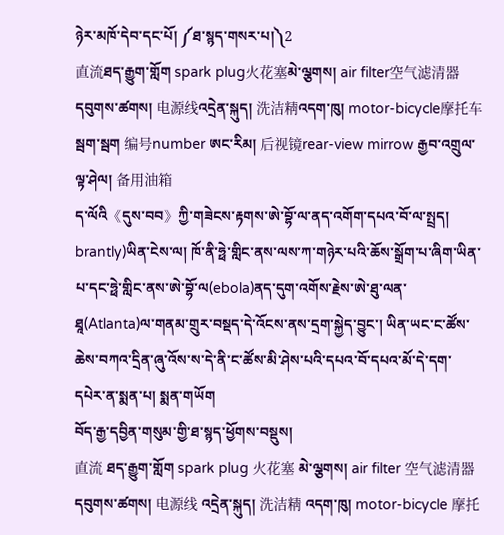ཉེར་མཁོ་དེབ་དང་པོ། ༼ཐ་སྙད་གསར་པ།༽2
直流ཐད་རྒྱུག་གློག spark plug火花塞མེ་ལྕགས། air filter空气滤清器དབུགས་ཚགས། 电源线འདྲེན་སྐུད། 洗洁精འདག་ཁུ། motor-bicycle摩托车སྦག་སྦག 编号number ཨང་རིམ། 后视镜rear-view mirrow རྒྱབ་འགྲུལ་ལྟ་ཤེལ། 备用油箱
ད་ལོའི《དུས་བབ》ཀྱི་གཟེངས་རྟགས་ཨེ་བྷོ་ལ་ནད་འགོག་དཔའ་བོ་ལ་སྤྲད།
brantly)ཡིན་ངེས་ལ། ཁོ་ནི་ཧྥེ་གླིང་ནས་ལས་ཀ་གཉེར་པའི་ཆོས་སྒྲོག་པ་ཞིག་ཡིན་པ་དང་ཧྥེ་གླིང་ནས་ཨེ་བྷོ་ལ(ebola)ནད་དུག་འགོས་རྗེས་ཨེ་ཐུ་ལན་ཐཱ(Atlanta)ལ་གནམ་གྲུར་བསྡད་དེ་འོངས་ནས་དྲག་སྐྱེད་བྱུང་། ཡིན་ཡང་ང་ཚོས་ཆེས་བཀའ་དྲིན་ཞུ་འོས་ས་དེ་ནི་ང་ཚོས་མི་ཤེས་པའི་དཔའ་བོ་དཔའ་མོ་དེ་དག་དཔེར་ན་སྨན་པ། སྨན་གཡོག
བོད་རྒྱ་དབྱིན་གསུམ་གྱི་ཐ་སྙད་ཕྱོགས་བསྡུས།
直流 ཐད་རྒྱུག་གློག spark plug 火花塞 མེ་ལྕགས། air filter 空气滤清器 དབུགས་ཚགས། 电源线 འདྲེན་སྐུད། 洗洁精 འདག་ཁུ། motor-bicycle 摩托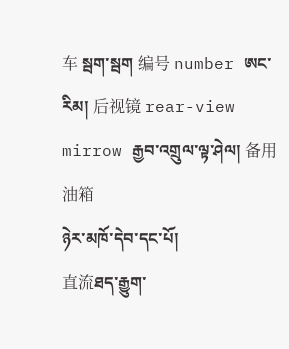车 སྦག་སྦག 编号 number ཨང་རིམ། 后视镜 rear-view mirrow རྒྱབ་འགྲུལ་ལྟ་ཤེལ། 备用油箱
ཉེར་མཁོ་དེབ་དང་པོ།
直流ཐད་རྒྱུག་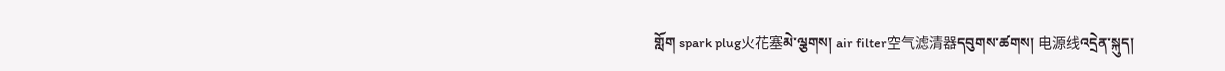གློག spark plug火花塞མེ་ལྕགས། air filter空气滤清器དབུགས་ཚགས། 电源线འདྲེན་སྐུད།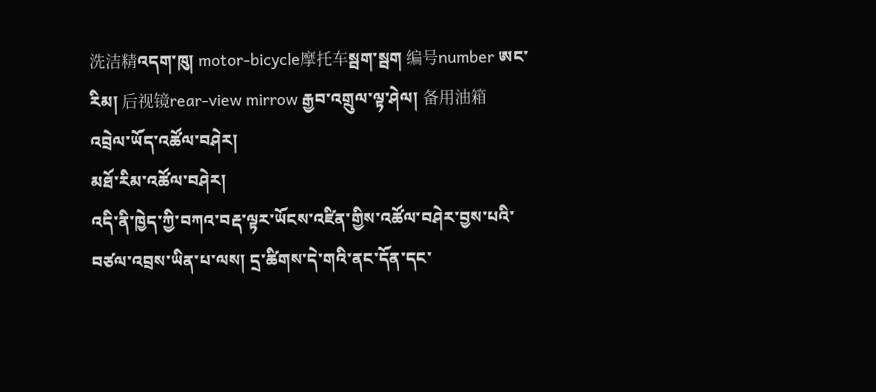洗洁精འདག་ཁུ། motor-bicycle摩托车སྦག་སྦག 编号number ཨང་རིམ། 后视镜rear-view mirrow རྒྱབ་འགྲུལ་ལྟ་ཤེལ། 备用油箱
འབྲེལ་ཡོད་འཚོལ་བཤེར།
མཐོ་རིམ་འཚོལ་བཤེར།
འདི་ནི་ཁྱེད་ཀྱི་བཀའ་བརྡ་ལྟར་ཡོངས་འཛིན་གྱིས་འཚོལ་བཤེར་བྱས་པའི་བཙལ་འབྲས་ཡིན་པ་ལས། དྲ་ཚིགས་དེ་གའི་ནང་དོན་དང་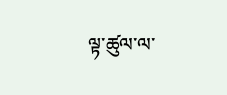ལྟ་ཚུལ་ལ་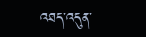འཐད་འདུན་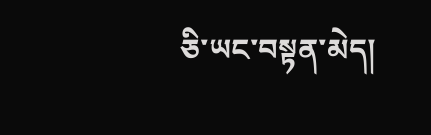ཅི་ཡང་བསྟན་མེད།